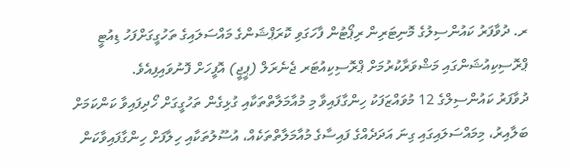ރ. ދުވާފަރު ކައުންސިލުގެ މޮނިޓަރިން ރިޕޯޓުން ފާހަގަވި ކޮރަޕްޝަންގެ މައްސަލައިގެ ތަހުގީގަށްފަހު ޑިއުޓީ ޕްރޮސިކިއުޝަންގައި މަޝްވަރާކުރުމަށް ޕްރޮސިކިއުޓަރ ޖެނެރަލް (ޕީޖީ) އޮފީހަށް ފޮނުވައިފިއެވެ.
ދުވާފަރު ކައުންސިލްގެ 12 މުވައްޒަފަކު ހިންގާފައިވާ މި މުއާމަލާތްތަކާއި ގުޅިގެން ތަހުގީގަށް ހޯދިފައިވާ ކަންކަމަށް ބަލާއިރު، މިމައްސަލައިގައި ގިނަ އަދަދެއްގެ ފައިސާގެ މުއާމަލާތްތަކެއް، އުސޫލުތަކާއި ހިލާފަށް ހިންގާފައިވާކަން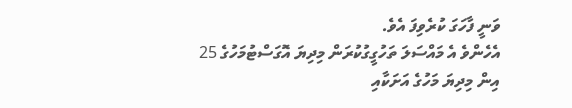ވަނީ ފާހަގަ ކުރެވިފަ އެވެ.
އެހެންވެ އެ މައްސަލަ ތަހުގީގުކުރަން މިދިޔަ އޮގަސްޓުމަހުގެ 25 އިން މިދިޔަ މަހުގެ އަށަކާއި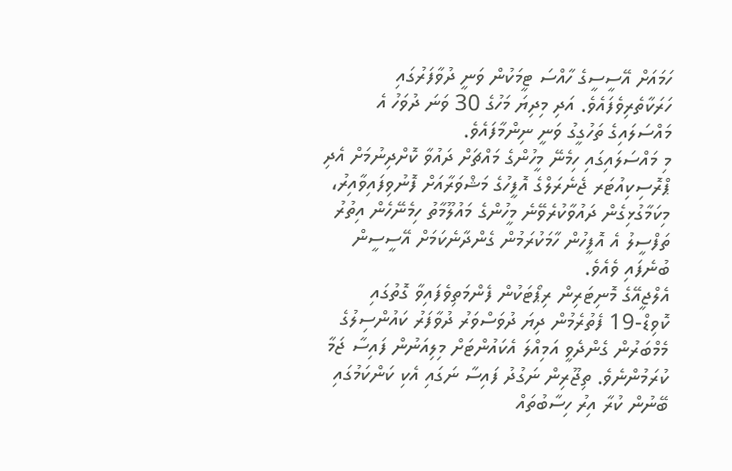ހަމައަށް އޭސީސީގެ ހާއްސަ ޓީމަކުން ވަނީ ދުވާފަރުގައި ހަރަކާތެރިވެފައެވެ. އަދި މިދިޔަ މަހުގެ 30 ވަނަ ދުވަހު އެ މައްސަލައިގެ ތަހުގީގު ވަނީ ނިންމާފައެވެ.
މި މައްސަލައިގައި ހިމެނޭ މީހުންގެ މައްޗަށް ދައުވާ ކޮށްދިނުމަށް އެދި ޕްރޮސިކިއުޓަރ ޖެނެރަލްގެ އޮފީހުގެ މަޝްވަރާއަށް ފޮނުވިފައިވާއިރު، މިކަމާގުޅިގެން ދައުވާކުރެވޭނެ މީހުންގެ މައުލޫމާތު ހިމެނޭހެން އިތުރު ތަފްސީލު އެ އޮފީހުން ހާމަކުރަމުން ގެންދާނެކަމަށް އޭސީސީން ބުނެފައި ވެއެވެ.
އެލްޖީއޭގެ މޮނިޓަރިން ރިޕޯޓަކުން ފެންމަތިވެފައިވާ ގޮތުގައި ކޮވިޑް-19 ފެތުރެމުން ދިޔަ ދުވަސްވަރު ދުވާފަރު ކައުންސިލުގެ މެމްބަރުން ގެންދެވީ އަމިއްލަ އެކައުންޓަށް މިލިއަނުން ފައިސާ ޖަމާ ކުރަމުންނެވެ. ތިޖޫރިން ނަގުދު ފައިސާ ނަގައި އެކި ކަންކަމުގައި ބޭނުން ކުރާ އިރު ހިސާބުތައް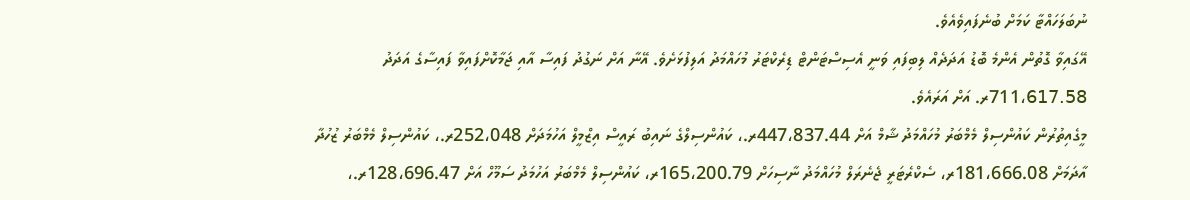ނުބަލަހައްޓާ ކަމަށް ބުނެފައިވެއެވެ.
އޭގައިވާ ގޮތުން އެންމެ ބޮޑު އަދަދެއް ލިބިފައި ވަނީ އެސިސްޓަންޓް ޑިރެކްޓަރު މުހައްމަދު އަލިފުޅަށެވެ. އޭނާ އަށް ނަގުދު ފައިސާ އާއި ޖަމާކޮށްފައިވާ ފައިސާގެ އަދަދު 711،617.58ރ. އަށް އަރައެވެ.
މީގެއިތުރުން ކައުންސިލް މެމްބަރު މުހައްމަދު ޝާމް އަށް 447،837.44ރ.، ކައުންސިލްގެ ނައިބު ރައީސް އިޒްމީލް އަހުމަދަށް 252،048ރ.، ކައުންސިލް މެމްބަރު ޒުހުދާ އާދަމަށް 181،666.08ރ، ސެކްރެޓަރީ ޖެނެރަލް މުހައްމަދު ނާސިހަށް 165،200.79ރ، ކައުންސިލް މެމްބަރު އަހުމަދު ސަމޫހް އަށް 128،696.47ރ.،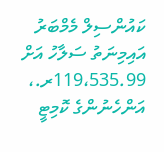ކައުންސިލް މެމްބަރު އައިމިނަތު ސަލާހު އަށް 119،535.99ރ.، އަންހެނުންގެ ކޮމިޓީ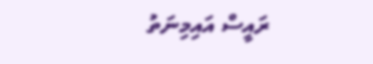ރައީސް އައިމިނަތު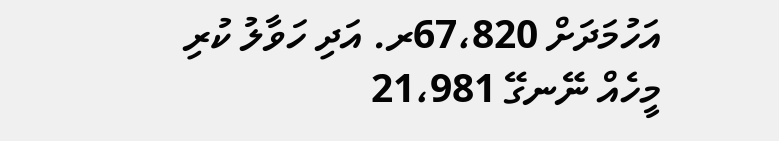އަހުމަދަށް 67،820ރ. އަދި ހަވާލު ކުރި މީހެއް ނޭނގޭ 21،981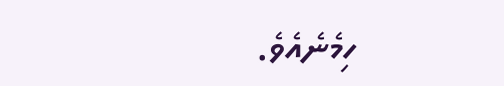ހިމެނެއެވެ.